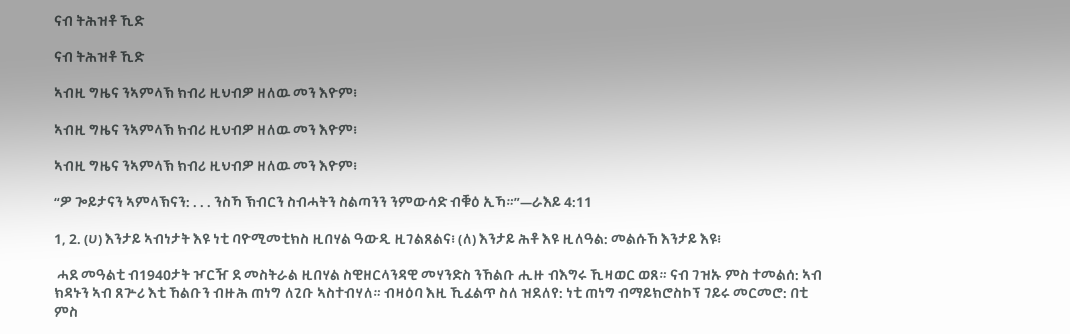ናብ ትሕዝቶ ኺድ

ናብ ትሕዝቶ ኺድ

ኣብዚ ግዜና ንኣምላኽ ክብሪ ዚህብዎ ዘለዉ መን እዮም፧

ኣብዚ ግዜና ንኣምላኽ ክብሪ ዚህብዎ ዘለዉ መን እዮም፧

ኣብዚ ግዜና ንኣምላኽ ክብሪ ዚህብዎ ዘለዉ መን እዮም፧

“ዎ ጐይታናን ኣምላኽናን: . . . ንስኻ ኽብርን ስብሓትን ስልጣንን ንምውሳድ ብቑዕ ኢኻ።”—ራእይ 4:11

1, 2. (ሀ) እንታይ ኣብነታት እዩ ነቲ ባዮሚመቲክስ ዚበሃል ዓውዲ ዚገልጸልና፧ (ለ) እንታይ ሕቶ እዩ ዚለዓል: መልሱኸ እንታይ እዩ፧

 ሓደ መዓልቲ ብ1940ታት ዦርዥ ደ መስትራል ዚበሃል ስዊዘርላንዳዊ መሃንድስ ንኸልቡ ሒዙ ብእግሩ ኺዛወር ወጸ። ናብ ገዝኡ ምስ ተመልሰ: ኣብ ክዳኑን ኣብ ጸጕሪ እቲ ኸልቡን ብዙሕ ጠነግ ለጊቡ ኣስተብሃለ። ብዛዕባ እዚ ኺፈልጥ ስለ ዝደለየ: ነቲ ጠነግ ብማይክሮስኮፕ ገይሩ መርመሮ: በቲ ምስ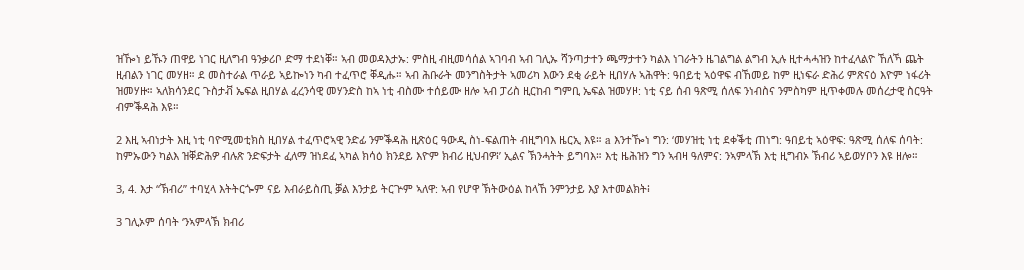ዝዀነ ይኹን ጠዋይ ነገር ዚለግብ ዓንቃሪቦ ድማ ተደነቐ። ኣብ መወዳእታኡ: ምስዚ ብዚመሳሰል ኣገባብ ኣብ ገሊኡ ሻንጣታተን ጫማታተን ካልእ ነገራትን ዜገልግል ልግብ ኢሉ ዚተሓሓዝን ከተፈላልዮ ኸለኻ ጨት ዚብልን ነገር መሃዘ። ደ መስተራል ጥራይ ኣይኰነን ካብ ተፈጥሮ ቐዲሑ። ኣብ ሕቡራት መንግስትታት ኣመሪካ እውን ደቂ ራይት ዚበሃሉ ኣሕዋት: ዓበይቲ ኣዕዋፍ ብኸመይ ከም ዚነፍራ ድሕሪ ምጽናዕ እዮም ነፋሪት ዝመሃዙ። ኣለክሳንደር ጉስታቭ ኤፍል ዚበሃል ፈረንሳዊ መሃንድስ ከኣ ነቲ ብስሙ ተሰይሙ ዘሎ ኣብ ፓሪስ ዚርከብ ግምቢ ኤፍል ዝመሃዞ: ነቲ ናይ ሰብ ዓጽሚ ሰለፍ ንነብስና ንምስካም ዚጥቀመሉ መሰረታዊ ስርዓት ብምቕዳሕ እዩ።

2 እዚ ኣብነታት እዚ ነቲ ባዮሚመቲክስ ዚበሃል ተፈጥሮኣዊ ንድፊ ንምቕዳሕ ዚጽዕር ዓውዲ ስነ-ፍልጠት ብዚግባእ ዜርኢ እዩ። a እንተዀነ ግን: ‘መሃዝቲ ነቲ ደቀቕቲ ጠነግ: ዓበይቲ ኣዕዋፍ: ዓጽሚ ሰለፍ ሰባት: ከምኡውን ካልእ ዝቐድሕዎ ብሉጽ ንድፍታት ፈለማ ዝነደፈ ኣካል ክሳዕ ክንደይ እዮም ክብሪ ዚህብዎ፧’ ኢልና ኽንሓትት ይግባእ። እቲ ዜሕዝን ግን ኣብዛ ዓለምና: ንኣምላኽ እቲ ዚግብኦ ኽብሪ ኣይወሃቦን እዩ ዘሎ።

3, 4. እታ “ኽብሪ” ተባሂላ እትትርጐም ናይ እብራይስጢ ቓል እንታይ ትርጕም ኣለዋ: ኣብ የሆዋ ኽትውዕል ከላኸ ንምንታይ እያ እተመልክት፧

3 ገሊኦም ሰባት ‘ንኣምላኽ ክብሪ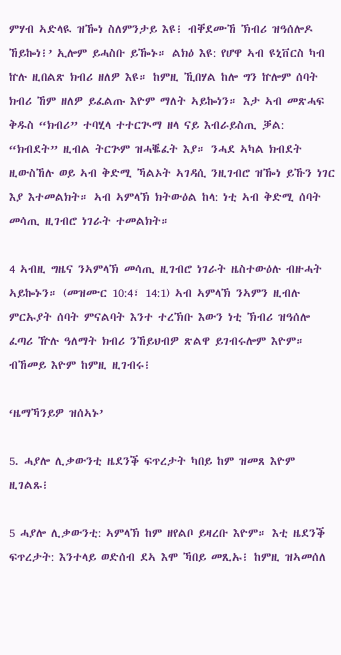ምሃብ ኣድላዪ ዝዀነ ስለምንታይ እዩ፧ ብቐደሙኸ ኽብሪ ዝዓሰሎዶ ኸይኰነ፧’ ኢሎም ይሓስቡ ይዀኑ። ልክዕ እዩ: የሆዋ ኣብ ዩኒቨርስ ካብ ኵሉ ዚበልጽ ክብሪ ዘለዎ እዩ። ከምዚ ኺበሃል ከሎ ግን ኵሎም ሰባት ክብሪ ኸም ዘለዎ ይፈልጡ እዮም ማለት ኣይኰነን። እታ ኣብ መጽሓፍ ቅዱስ “ክብሪ” ተባሂላ ተተርጒማ ዘላ ናይ እብራይስጢ ቓል: “ክብደት” ዚብል ትርጕም ዝሓቘፈት እያ። ንሓደ ኣካል ክብደት ዚውስኸሉ ወይ ኣብ ቅድሚ ኻልኦት ኣገዳሲ ንዚገብሮ ዝዀነ ይኹን ነገር እያ እተመልክት። ኣብ ኣምላኽ ክትውዕል ከላ: ነቲ ኣብ ቅድሚ ሰባት መሳጢ ዚገብሮ ነገራት ተመልክት።

4 ኣብዚ ግዜና ንኣምላኽ መሳጢ ዚገብሮ ነገራት ዜስተውዕሉ ብዙሓት ኣይኰኑን። (መዝሙር 10:4፣ 14:1) ኣብ ኣምላኽ ንኣምን ዚብሉ ምርኡያት ሰባት ምናልባት እንተ ተረኽቡ እውን ነቲ ኽብሪ ዝዓሰሎ ፈጣሪ ዅሉ ዓለማት ክብሪ ንኸይህብዎ ጽልዋ ይገብሩሎም እዮም። ብኸመይ እዮም ከምዚ ዚገብሩ፧

‘ዜማኻንይዎ ዝሰኣኑ’

5. ሓያሎ ሊቃውንቲ ዜደንቕ ፍጥረታት ካበይ ከም ዝመጸ እዮም ዚገልጹ፧

5 ሓያሎ ሊቃውንቲ: ኣምላኽ ከም ዘየልቦ ይዛረቡ እዮም። እቲ ዜደንቕ ፍጥረታት: እንተላይ ወድሰብ ደኣ እሞ ኻበይ መጺኡ፧ ከምዚ ዝኣመሰለ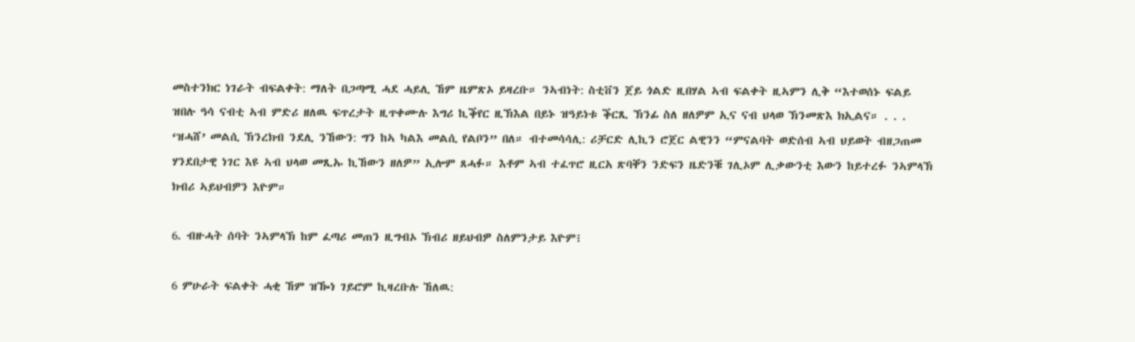መስተንክር ነገራት ብፍልቀት: ማለት በጋጣሚ ሓደ ሓይሊ ኸም ዜምጽኦ ይዛረቡ። ንኣብነት: ስቲቨን ጀይ ጎልድ ዚበሃል ኣብ ፍልቀት ዚኣምን ሊቅ “እተወሰኑ ፍልይ ዝበሉ ዓሳ ናብቲ ኣብ ምድሪ ዘለዉ ፍጥረታት ዚጥቀሙሉ እግሪ ኪቕየር ዚኽእል በይኑ ዝዓይነቱ ቕርጺ ኽንፊ ስለ ዘለዎም ኢና ናብ ህላወ ኽንመጽእ ክኢልና። . . . ‘ዝሓሸ’ መልሲ ኽንረክብ ንደሊ ንኸውን: ግን ከኣ ካልእ መልሲ የልቦን” በለ። ብተመሳሳሊ: ሪቻርድ ሊኪን ሮጀር ልዊንን “ምናልባት ወድሰብ ኣብ ህይወት ብዘጋጠመ ሃንደበታዊ ነገር እዩ ኣብ ህላወ መጺኡ ኪኸውን ዘለዎ” ኢሎም ጸሓፉ። እቶም ኣብ ተፈጥሮ ዚርአ ጽባቐን ንድፍን ዜድንቑ ገሊኦም ሊቃውንቲ እውን ከይተረፉ ንኣምላኽ ክብሪ ኣይህብዎን እዮም።

6. ብዙሓት ሰባት ንኣምላኽ ከም ፈጣሪ መጠን ዚግብኦ ኽብሪ ዘይህብዎ ስለምንታይ እዮም፧

6 ምሁራት ፍልቀት ሓቂ ኸም ዝዀነ ገይሮም ኪዛረቡሉ ኸለዉ: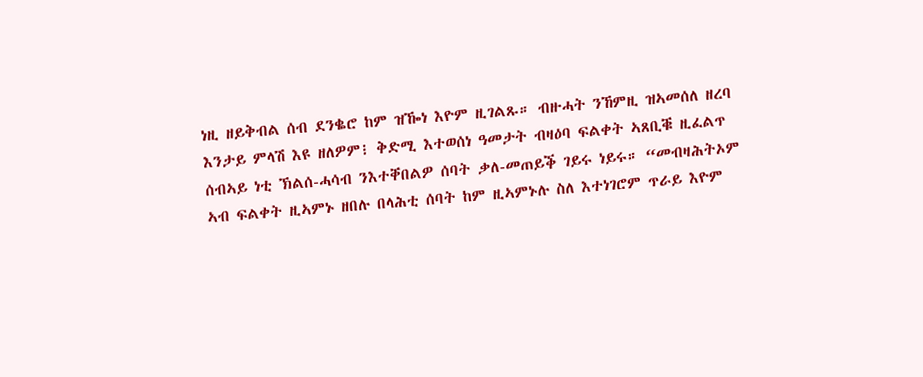ነዚ ዘይቅብል ሰብ ደንቈሮ ከም ዝዀነ እዮም ዚገልጹ። ብዙሓት ንኸምዚ ዝኣመሰለ ዘረባ እንታይ ምላሽ እዩ ዘለዎም፧ ቅድሚ እተወሰነ ዓመታት ብዛዕባ ፍልቀት ኣጸቢቑ ዚፈልጥ ሰብኣይ ነቲ ኽልሰ-ሓሳብ ንእተቐበልዎ ሰባት ቃለ-መጠይቕ ገይሩ ነይሩ። “መብዛሕትኦም ኣብ ፍልቀት ዚኣምኑ ዘበሉ በላሕቲ ሰባት ከም ዚኣምኑሉ ስለ እተነገሮም ጥራይ እዮም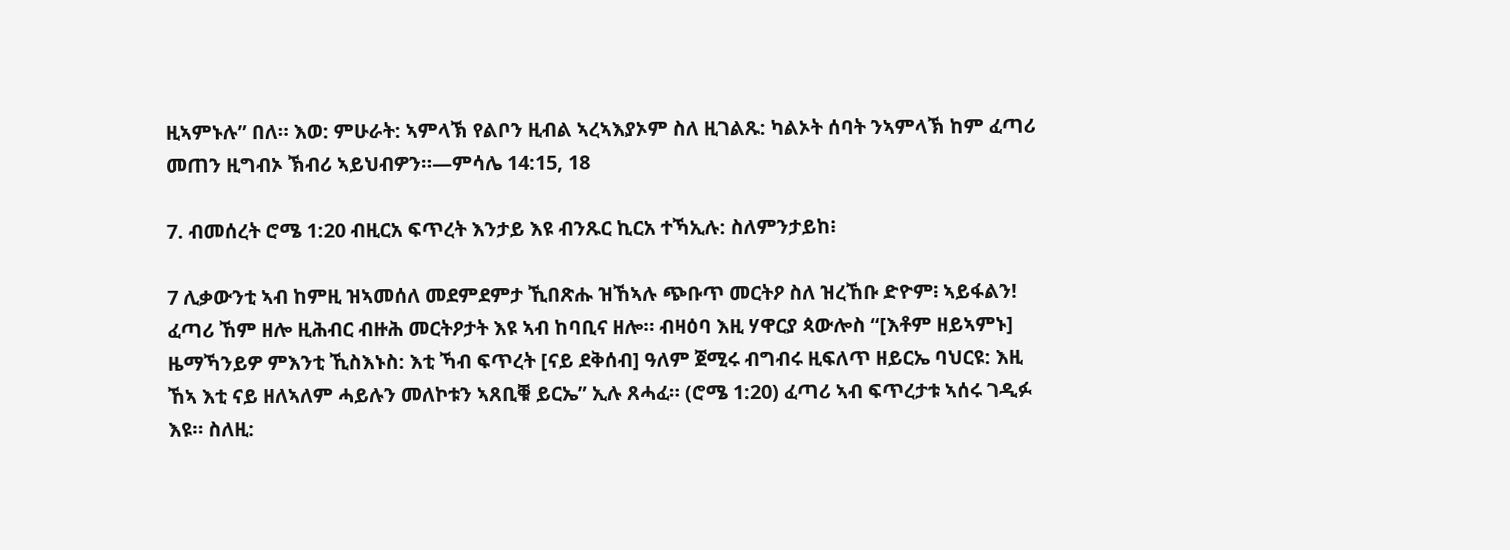ዚኣምኑሉ” በለ። እወ: ምሁራት: ኣምላኽ የልቦን ዚብል ኣረኣእያኦም ስለ ዚገልጹ: ካልኦት ሰባት ንኣምላኽ ከም ፈጣሪ መጠን ዚግብኦ ኽብሪ ኣይህብዎን።—ምሳሌ 14:15, 18

7. ብመሰረት ሮሜ 1:20 ብዚርአ ፍጥረት እንታይ እዩ ብንጹር ኪርአ ተኻኢሉ: ስለምንታይከ፧

7 ሊቃውንቲ ኣብ ከምዚ ዝኣመሰለ መደምደምታ ኺበጽሑ ዝኸኣሉ ጭቡጥ መርትዖ ስለ ዝረኸቡ ድዮም፧ ኣይፋልን! ፈጣሪ ኸም ዘሎ ዚሕብር ብዙሕ መርትዖታት እዩ ኣብ ከባቢና ዘሎ። ብዛዕባ እዚ ሃዋርያ ጳውሎስ “[እቶም ዘይኣምኑ] ዜማኻንይዎ ምእንቲ ኺስእኑስ: እቲ ኻብ ፍጥረት [ናይ ደቅሰብ] ዓለም ጀሚሩ ብግብሩ ዚፍለጥ ዘይርኤ ባህርዩ: እዚ ኸኣ እቲ ናይ ዘለኣለም ሓይሉን መለኮቱን ኣጸቢቑ ይርኤ” ኢሉ ጸሓፈ። (ሮሜ 1:20) ፈጣሪ ኣብ ፍጥረታቱ ኣሰሩ ገዲፉ እዩ። ስለዚ: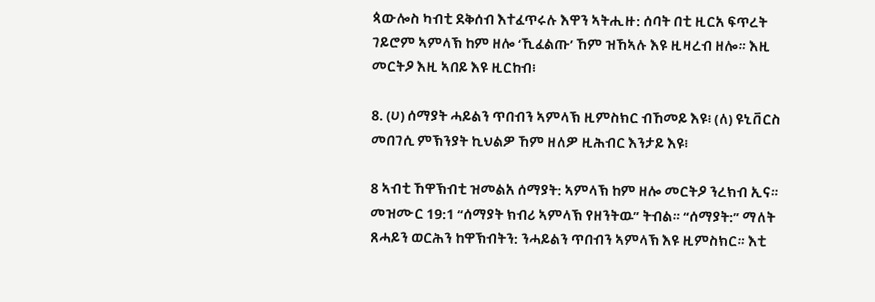ጳውሎስ ካብቲ ደቅሰብ እተፈጥሩሉ እዋን ኣትሒዙ: ሰባት በቲ ዚርአ ፍጥረት ገይሮም ኣምላኽ ከም ዘሎ ‘ኺፈልጡ’ ኸም ዝኸኣሉ እዩ ዚዛረብ ዘሎ። እዚ መርትዖ እዚ ኣበይ እዩ ዚርከብ፧

8. (ሀ) ሰማያት ሓይልን ጥበብን ኣምላኽ ዚምስክር ብኸመይ እዩ፧ (ለ) ዩኒቨርስ መበገሲ ምኽንያት ኪህልዎ ኸም ዘለዎ ዚሕብር እንታይ እዩ፧

8 ኣብቲ ኸዋኽብቲ ዝመልአ ሰማያት: ኣምላኽ ከም ዘሎ መርትዖ ንረክብ ኢና። መዝሙር 19:1 “ሰማያት ክብሪ ኣምላኽ የዘንትዉ” ትብል። “ሰማያት:” ማለት ጸሓይን ወርሕን ከዋኽብትን: ንሓይልን ጥበብን ኣምላኽ እዩ ዚምስክር። እቲ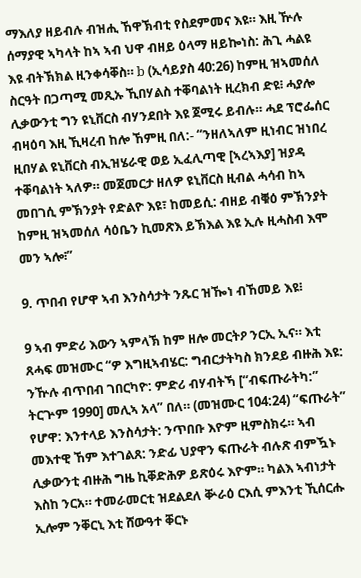ማእለያ ዘይብሉ ብዝሒ ኸዋኽብቲ የስደምመና እዩ። እዚ ዅሉ ሰማያዊ ኣካላት ከኣ ኣብ ህዋ ብዘይ ዕላማ ዘይኰነስ: ሕጊ ሓልዩ እዩ ብትኽክል ዚንቀሳቐስ። b (ኢሳይያስ 40:26) ከምዚ ዝኣመሰለ ስርዓት በጋጣሚ መጺኡ ኺበሃልስ ተቐባልነት ዚረክብ ድዩ፧ ሓያሎ ሊቃውንቲ ግን ዩኒቨርስ ብሃንደበት እዩ ጀሚሩ ይብሉ። ሓደ ፕሮፌሰር ብዛዕባ እዚ ኺዛረብ ከሎ ኸምዚ በለ:- “ንዘለኣለም ዚነብር ዝነበረ ዚበሃል ዩኒቨርስ ብኢዝሄራዊ ወይ ኢፈሊጣዊ [ኣረኣእያ] ዝያዳ ተቐባልነት ኣለዎ። መጀመርታ ዘለዎ ዩኒቨርስ ዚብል ሓሳብ ከኣ መበገሲ ምኽንያት የድልዮ እዩ፣ ከመይሲ: ብዘይ ብቑዕ ምኽንያት ከምዚ ዝኣመሰለ ሳዕቤን ኪመጽእ ይኽእል እዩ ኢሉ ዚሓስብ እሞ መን ኣሎ፧”

9. ጥበብ የሆዋ ኣብ እንስሳታት ንጹር ዝዀነ ብኸመይ እዩ፧

9 ኣብ ምድሪ እውን ኣምላኽ ከም ዘሎ መርትዖ ንርኢ ኢና። እቲ ጸሓፍ መዝሙር “ዎ እግዚኣብሄር: ግብርታትካስ ክንደይ ብዙሕ እዩ: ንዅሉ ብጥበብ ገበርካዮ: ምድሪ ብሃብትኻ [“ብፍጡራትካ:” ትርጕም 1990] መሊኣ አላ” በለ። (መዝሙር 104:24) “ፍጡራት” የሆዋ: እንተላይ እንስሳታት: ንጥበቡ እዮም ዚምስክሩ። ኣብ መእተዊ ኸም እተገልጸ: ንድፊ ህያዋን ፍጡራት ብሉጽ ብምዃኑ ሊቃውንቲ ብዙሕ ግዜ ኪቐድሕዎ ይጽዕሩ እዮም። ካልእ ኣብነታት እስከ ንርአ። ተመራመርቲ ዝደልደለ ቝራዕ ርእሲ ምእንቲ ኺሰርሑ ኢሎም ንቐርኒ እቲ ሸውዓተ ቐርኑ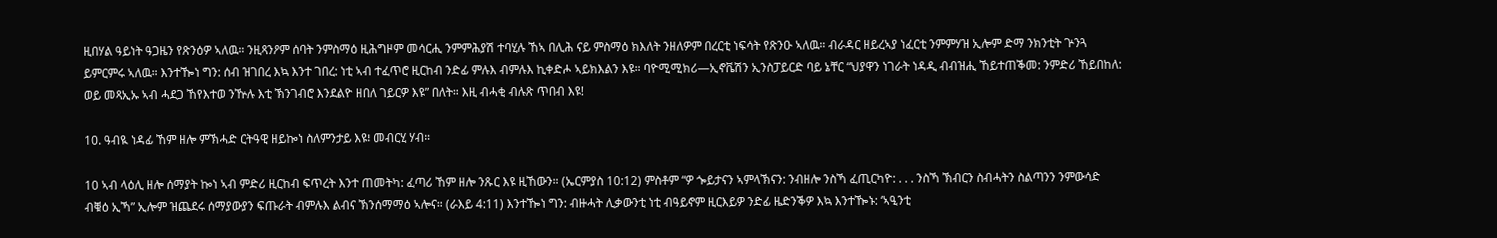ዚበሃል ዓይነት ዓጋዜን የጽንዕዎ ኣለዉ። ንዚጻንዖም ሰባት ንምስማዕ ዚሕግዞም መሳርሒ ንምምሕያሽ ተባሂሉ ኸኣ በሊሕ ናይ ምስማዕ ክእለት ንዘለዎም በረርቲ ነፍሳት የጽንዑ ኣለዉ። ብራዳር ዘይረኣያ ነፈርቲ ንምምሃዝ ኢሎም ድማ ንክንቲት ጕንጓ ይምርምሩ ኣለዉ። እንተዀነ ግን: ሰብ ዝገበረ እኳ እንተ ገበረ: ነቲ ኣብ ተፈጥሮ ዚርከብ ንድፊ ምሉእ ብምሉእ ኪቀድሖ ኣይክእልን እዩ። ባዮሚሚክሪ—ኢኖቬሽን ኢንስፓይርድ ባይ ኔቸር “ህያዋን ነገራት ነዳዲ ብብዝሒ ኸይተጠቕመ: ንምድሪ ኸይበከለ: ወይ መጻኢኡ ኣብ ሓደጋ ኸየእተወ ንዅሉ እቲ ኽንገብሮ እንደልዮ ዘበለ ገይርዎ እዩ” በለት። እዚ ብሓቂ ብሉጽ ጥበብ እዩ!

10. ዓብዪ ነዳፊ ኸም ዘሎ ምኽሓድ ርትዓዊ ዘይኰነ ስለምንታይ እዩ፧ መብርሂ ሃብ።

10 ኣብ ላዕሊ ዘሎ ሰማያት ኰነ ኣብ ምድሪ ዚርከብ ፍጥረት እንተ ጠመትካ: ፈጣሪ ኸም ዘሎ ንጹር እዩ ዚኸውን። (ኤርምያስ 10:12) ምስቶም “ዎ ጐይታናን ኣምላኽናን: ንብዘሎ ንስኻ ፈጢርካዮ: . . . ንስኻ ኽብርን ስብሓትን ስልጣንን ንምውሳድ ብቑዕ ኢኻ” ኢሎም ዝጨደሩ ሰማያውያን ፍጡራት ብምሉእ ልብና ኽንሰማማዕ ኣሎና። (ራእይ 4:11) እንተዀነ ግን: ብዙሓት ሊቃውንቲ ነቲ ብዓይኖም ዚርእይዎ ንድፊ ዜድንቕዎ እኳ እንተዀኑ: ‘ኣዒንቲ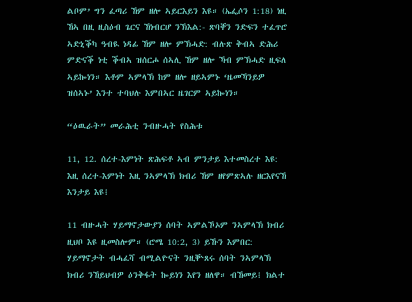ልቦም’ ግን ፈጣሪ ኸም ዘሎ ኣይርእይን እዩ። (ኤፌሶን 1:18) ነዚ ኸኣ በዚ ዚስዕብ ጌርና ኸነብርሆ ንኽእል:- ጽባቐን ንድፍን ተፈጥሮ ኣድኒቕካ ዓብዪ ነዳፊ ኸም ዘሎ ምኽሓድ: ብሉጽ ቅብኣ ድሕሪ ምድናቕ ነቲ ቕብኣ ዝሰርሖ ሰኣሊ ኸም ዘሎ ኻብ ምኽሓድ ዚፍለ ኣይኰነን። እቶም ኣምላኽ ከም ዘሎ ዘይኣምኑ ‘ዜመኻንይዎ ዝሰኣኑ’ እንተ ተባህሉ እምበኣር ዜገርም ኣይኰነን።

“ዕዉራት” መራሕቲ ንብዙሓት የስሕቱ

11, 12. ሰረተ-እምነት ጽሕፍቶ ኣብ ምንታይ እተመስረተ እዩ: እዚ ሰረተ-እምነት እዚ ንኣምላኽ ክብሪ ኸም ዘየምጽኣሉ ዘርእየናኸ እንታይ እዩ፧

11 ብዙሓት ሃይማኖታውያን ሰባት ኣምልኾኦም ንኣምላኽ ክብሪ ዚህቦ እዩ ዚመስሎም። (ሮሜ 10:2, 3) ይኹን እምበር: ሃይማኖታት ብሓፈሻ ብሚልዮናት ንዚቝጸሩ ሰባት ንኣምላኽ ክብሪ ንኸይህብዎ ዕንቅፋት ኰይነን እየን ዘለዋ። ብኸመይ፧ ክልተ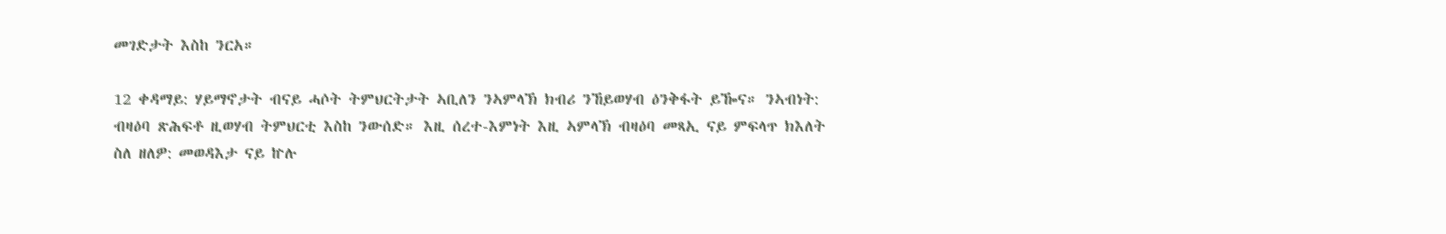መገድታት እስከ ንርአ።

12 ቀዳማይ: ሃይማኖታት ብናይ ሓሶት ትምህርትታት ኣቢለን ንኣምላኽ ክብሪ ንኸይወሃብ ዕንቅፋት ይዀና። ንኣብነት: ብዛዕባ ጽሕፍቶ ዚወሃብ ትምህርቲ እስከ ንውሰድ። እዚ ሰረተ-እምነት እዚ ኣምላኽ ብዛዕባ መጻኢ ናይ ምፍላጥ ክእለት ስለ ዘለዎ: መወዳእታ ናይ ኵሉ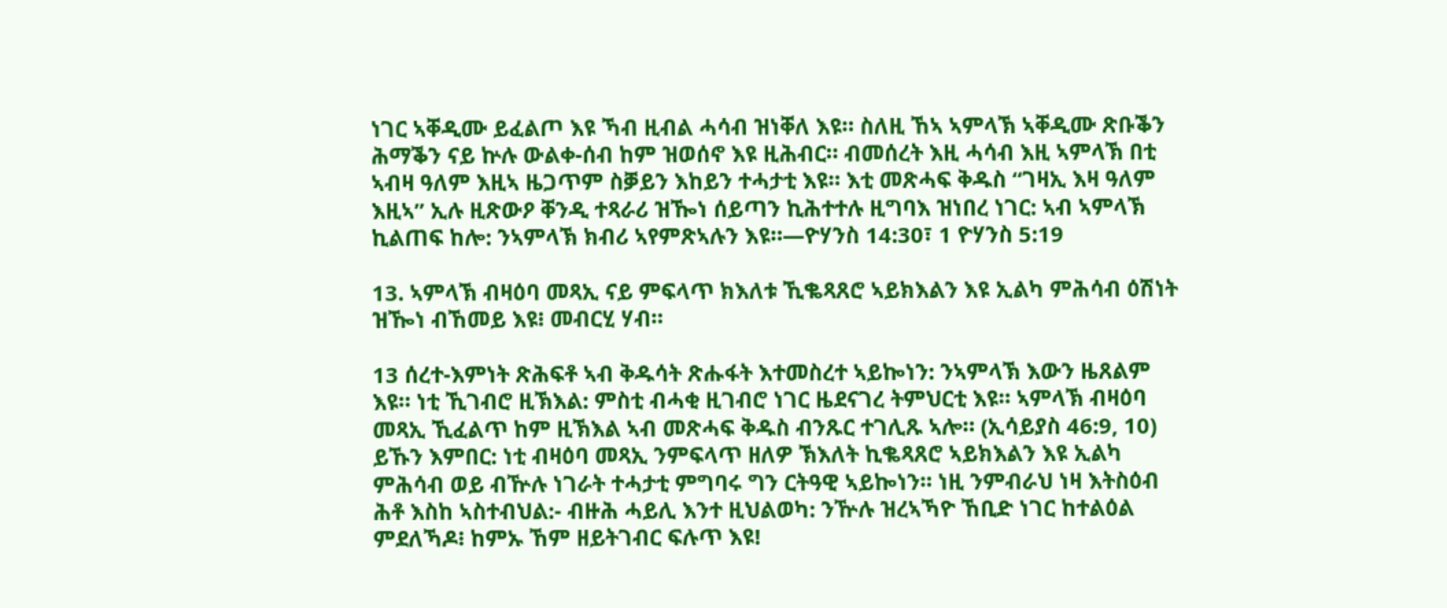ነገር ኣቐዲሙ ይፈልጦ እዩ ኻብ ዚብል ሓሳብ ዝነቐለ እዩ። ስለዚ ኸኣ ኣምላኽ ኣቐዲሙ ጽቡቕን ሕማቕን ናይ ኵሉ ውልቀ-ሰብ ከም ዝወሰኖ እዩ ዚሕብር። ብመሰረት እዚ ሓሳብ እዚ ኣምላኽ በቲ ኣብዛ ዓለም እዚኣ ዜጋጥም ስቓይን እከይን ተሓታቲ እዩ። እቲ መጽሓፍ ቅዱስ “ገዛኢ እዛ ዓለም እዚኣ” ኢሉ ዚጽውዖ ቐንዲ ተጻራሪ ዝዀነ ሰይጣን ኪሕተተሉ ዚግባእ ዝነበረ ነገር: ኣብ ኣምላኽ ኪልጠፍ ከሎ: ንኣምላኽ ክብሪ ኣየምጽኣሉን እዩ።—ዮሃንስ 14:30፣ 1 ዮሃንስ 5:19

13. ኣምላኽ ብዛዕባ መጻኢ ናይ ምፍላጥ ክእለቱ ኺቈጻጸሮ ኣይክእልን እዩ ኢልካ ምሕሳብ ዕሽነት ዝዀነ ብኸመይ እዩ፧ መብርሂ ሃብ።

13 ሰረተ-እምነት ጽሕፍቶ ኣብ ቅዱሳት ጽሑፋት እተመስረተ ኣይኰነን: ንኣምላኽ እውን ዜጸልም እዩ። ነቲ ኺገብሮ ዚኽእል: ምስቲ ብሓቂ ዚገብሮ ነገር ዜደናገረ ትምህርቲ እዩ። ኣምላኽ ብዛዕባ መጻኢ ኺፈልጥ ከም ዚኽእል ኣብ መጽሓፍ ቅዱስ ብንጹር ተገሊጹ ኣሎ። (ኢሳይያስ 46:9, 10) ይኹን እምበር: ነቲ ብዛዕባ መጻኢ ንምፍላጥ ዘለዎ ኽእለት ኪቈጻጸሮ ኣይክእልን እዩ ኢልካ ምሕሳብ ወይ ብዅሉ ነገራት ተሓታቲ ምግባሩ ግን ርትዓዊ ኣይኰነን። ነዚ ንምብራህ ነዛ እትስዕብ ሕቶ እስከ ኣስተብህል:- ብዙሕ ሓይሊ እንተ ዚህልወካ: ንዅሉ ዝረኣኻዮ ኸቢድ ነገር ከተልዕል ምደለኻዶ፧ ከምኡ ኸም ዘይትገብር ፍሉጥ እዩ!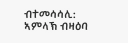ብተመሳሳሊ: ኣምላኽ ብዛዕባ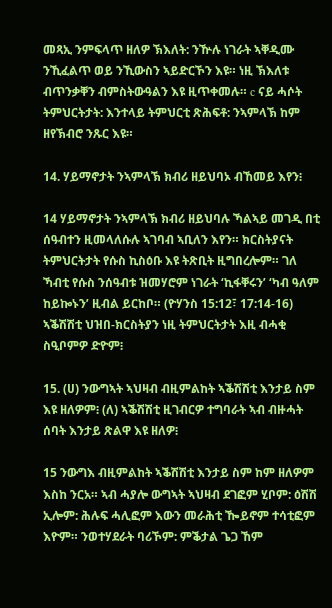መጻኢ ንምፍላጥ ዘለዎ ኽእለት: ንዅሉ ነገራት ኣቐዲሙ ንኺፈልጥ ወይ ንኺውስን ኣይድርኾን እዩ። ነዚ ኽእለቱ ብጥንቃቐን ብምስትውዓልን እዩ ዚጥቀመሉ። c ናይ ሓሶት ትምህርትታት: እንተላይ ትምህርቲ ጽሕፍቶ: ንኣምላኽ ከም ዘየኽብሮ ንጹር እዩ።

14. ሃይማኖታት ንኣምላኽ ክብሪ ዘይህባኦ ብኸመይ እየን፧

14 ሃይማኖታት ንኣምላኽ ክብሪ ዘይህባሉ ኻልኣይ መገዲ በቲ ሰዓብተን ዚመላለሱሉ ኣገባብ ኣቢለን እየን። ክርስትያናት ትምህርትታት የሱስ ኪስዕቡ እዩ ትጽቢት ዚግበረሎም። ገለ ኻብቲ የሱስ ንሰዓብቱ ዝመሃሮም ነገራት ‘ኪፋቐሩን’ ‘ካብ ዓለም ከይኰኑን’ ዚብል ይርከቦ። (ዮሃንስ 15:12፣ 17:14-16) ኣቕሽሽቲ ህዝበ-ክርስትያን ነዚ ትምህርትታት እዚ ብሓቂ ስዒቦምዎ ድዮም፧

15. (ሀ) ንውግኣት ኣህዛብ ብዚምልከት ኣቕሽሽቲ እንታይ ስም እዩ ዘለዎም፧ (ለ) ኣቕሽሽቲ ዚገብርዎ ተግባራት ኣብ ብዙሓት ሰባት እንታይ ጽልዋ እዩ ዘለዎ፧

15 ንውግእ ብዚምልከት ኣቕሽሽቲ እንታይ ስም ከም ዘለዎም እስከ ንርአ። ኣብ ሓያሎ ውግኣት ኣህዛብ ደገፎም ሂቦም: ዕሽሽ ኢሎም: ሕሉፍ ሓሊፎም እውን መራሕቲ ዀይኖም ተሳቲፎም እዮም። ንወተሃደራት ባሪኾም: ምቕታል ጌጋ ኸም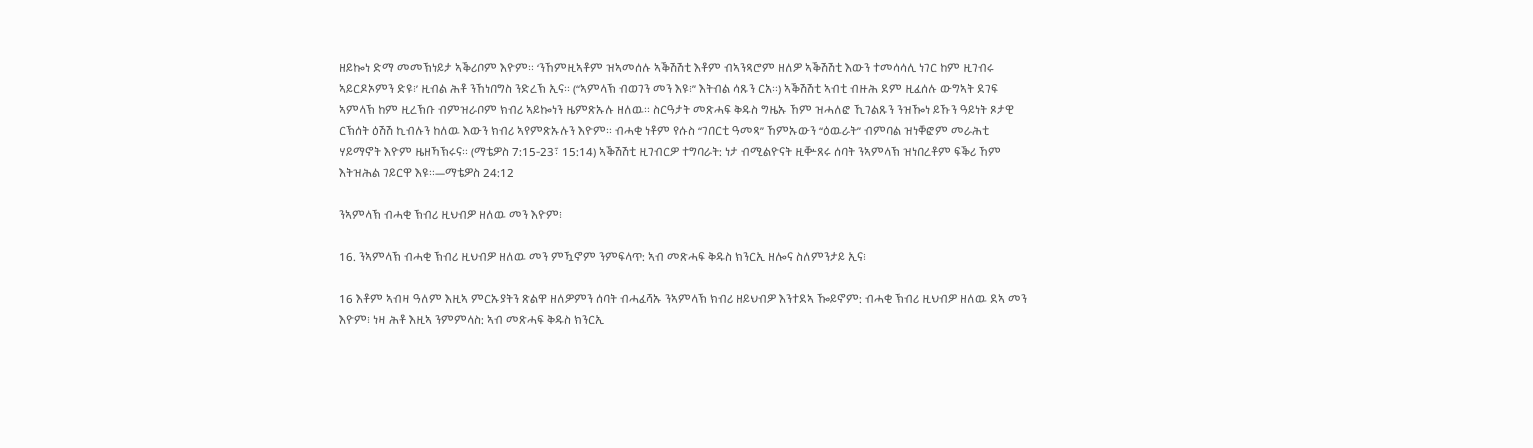ዘይኰነ ድማ መመኽነይታ ኣቕሪቦም እዮም። ‘ንኸምዚኣቶም ዝኣመሰሉ ኣቕሽሽቲ እቶም ብኣንጻሮም ዘለዎ ኣቕሽሽቲ እውን ተመሳሳሊ ነገር ከም ዚገብሩ ኣይርዶኦምን ድዩ፧’ ዚብል ሕቶ ንኸነበግስ ንድረኽ ኢና። (“ኣምላኽ ብወገን መን እዩ፧” እትብል ሳጹን ርአ።) ኣቕሽሽቲ ኣብቲ ብዙሕ ደም ዚፈሰሉ ውግኣት ደገፍ ኣምላኽ ከም ዚረኽቡ ብምዝራቦም ክብሪ ኣይኰነን ዜምጽኡሉ ዘለዉ። ስርዓታት መጽሓፍ ቅዱስ ግዜኡ ኸም ዝሓለፎ ኺገልጹን ንዝዀነ ይኹን ዓይነት ጾታዊ ርኽሰት ዕሽሽ ኪብሉን ከለዉ እውን ክብሪ ኣየምጽኡሉን እዮም። ብሓቂ ነቶም የሱስ “ገበርቲ ዓመጻ” ኸምኡውን “ዕዉራት” ብምባል ዝነቐፎም መራሕቲ ሃይማኖት እዮም ዜዘኻኽሩና። (ማቴዎስ 7:15-23፣ 15:14) ኣቕሽሽቲ ዚገብርዎ ተግባራት: ነታ ብሚልዮናት ዚቝጸሩ ሰባት ንኣምላኽ ዝነበረቶም ፍቕሪ ኸም እትዝሕል ገይርዋ እዩ።—ማቴዎስ 24:12

ንኣምላኽ ብሓቂ ኽብሪ ዚህብዎ ዘለዉ መን እዮም፧

16. ንኣምላኽ ብሓቂ ኽብሪ ዚህብዎ ዘለዉ መን ምዃኖም ንምፍላጥ: ኣብ መጽሓፍ ቅዱስ ክንርኢ ዘሎና ስለምንታይ ኢና፧

16 እቶም ኣብዛ ዓለም እዚኣ ምርኡያትን ጽልዋ ዘለዎምን ሰባት ብሓፈሻኡ ንኣምላኽ ክብሪ ዘይህብዎ እንተደኣ ዀይኖም: ብሓቂ ኽብሪ ዚህብዎ ዘለዉ ደኣ መን እዮም፧ ነዛ ሕቶ እዚኣ ንምምላስ: ኣብ መጽሓፍ ቅዱስ ክንርኢ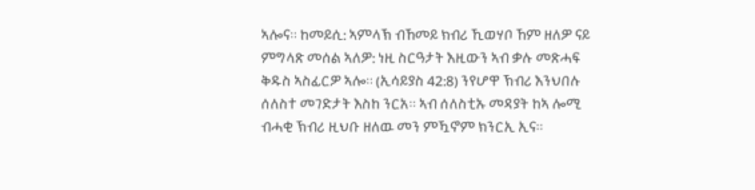ኣሎና። ከመይሲ: ኣምላኽ ብኸመይ ክብሪ ኺወሃቦ ኸም ዘለዎ ናይ ምግላጽ መሰል ኣለዎ: ነዚ ስርዓታት እዚውን ኣብ ቃሉ መጽሓፍ ቅዱስ ኣስፊርዎ ኣሎ። (ኢሳይያስ 42:8) ንየሆዋ ኽብሪ እንህበሉ ሰለስተ መገድታት እስከ ንርአ። ኣብ ሰለስቲኡ መዳያት ከኣ ሎሚ ብሓቂ ኽብሪ ዚህቡ ዘለዉ መን ምዃኖም ክንርኢ ኢና።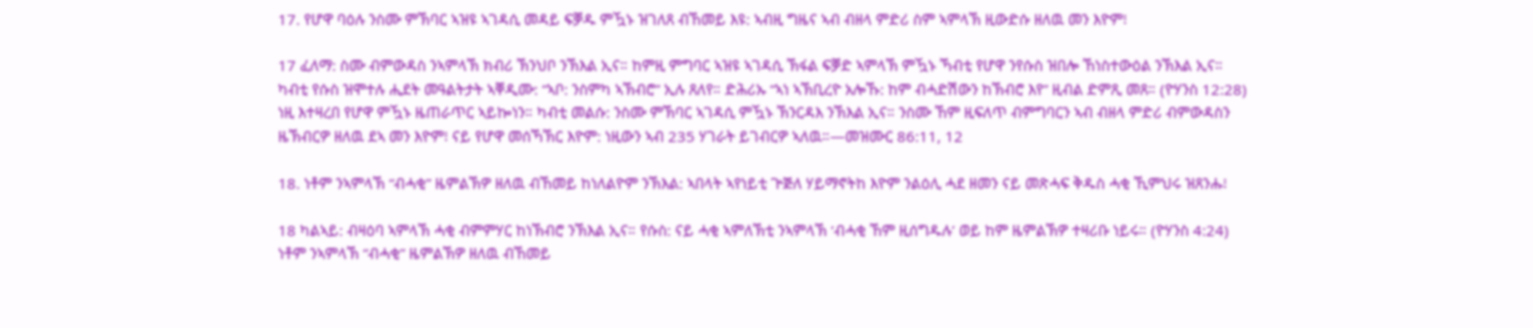17. የሆዋ ባዕሉ ንስሙ ምኽባር ኣዝዩ ኣገዳሲ መዳይ ፍቓዱ ምዃኑ ዝገለጸ ብኸመይ እዩ: ኣብዚ ግዜና ኣብ ብዘላ ምድሪ ስም ኣምላኽ ዚውድሱ ዘለዉ መን እዮም፧

17 ፈለማ: ስሙ ብምውዳስ ንኣምላኽ ክብሪ ኽንህቦ ንኽእል ኢና። ከምዚ ምግባር ኣዝዩ ኣገዳሲ ኽፋል ፍቓድ ኣምላኽ ምዃኑ ኻብቲ የሆዋ ንየሱስ ዝበሎ ኸነስተውዕል ንኽእል ኢና። ካብቲ የሱስ ዝሞተሉ ሒደት መዓልትታት ኣቐዲሙ: “ኣቦ: ንስምካ ኣኽብሮ” ኢሉ ጸለየ። ድሕሪኡ “ኣነ ኣኽቢረዮ አሎኹ: ከም ብሓድሽውን ከኽብሮ እየ” ዚብል ድምጺ መጸ። (ዮሃንስ 12:28) ነዚ እተዛረበ የሆዋ ምዃኑ ዜጠራጥር ኣይኰነን። ካብቲ መልሱ: ንስሙ ምኽባር ኣገዳሲ ምዃኑ ኽንርዳእ ንኽእል ኢና። ንስሙ ኸም ዚፍለጥ ብምግባርን ኣብ ብዘላ ምድሪ ብምውዳስን ዜኽብርዎ ዘለዉ ደኣ መን እዮም፧ ናይ የሆዋ መሰኻኽር እዮም: ነዚውን ኣብ 235 ሃገራት ይገብርዎ ኣለዉ።—መዝሙር 86:11, 12

18. ነቶም ንኣምላኽ “ብሓቂ” ዜምልኽዎ ዘለዉ ብኸመይ ከነለልዮም ንኽእል: ኣበላት ኣየነይቲ ጕጅለ ሃይማኖትከ እዮም ንልዕሊ ሓደ ዘመን ናይ መጽሓፍ ቅዱስ ሓቂ ኺምህሩ ዝጸንሑ፧

18 ካልኣይ: ብዛዕባ ኣምላኽ ሓቂ ብምምሃር ከነኽብሮ ንኽእል ኢና። የሱስ: ናይ ሓቂ ኣምለኽቲ ንኣምላኽ ‘ብሓቂ ኸም ዚሰግዱሉ’ ወይ ከም ዜምልኽዎ ተዛሪቡ ነይሩ። (ዮሃንስ 4:24) ነቶም ንኣምላኽ “ብሓቂ” ዜምልኽዎ ዘለዉ ብኸመይ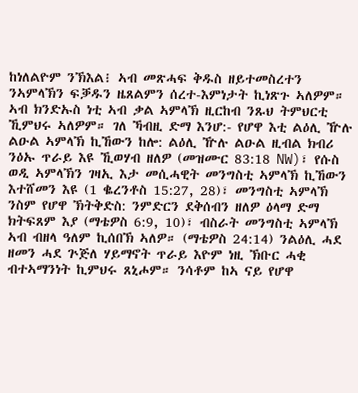ከነለልዮም ንኽእል፧ ኣብ መጽሓፍ ቅዱስ ዘይተመስረተን ንኣምላኽን ፍቓዱን ዜጸልምን ሰረተ-እምነታት ኪነጽጉ ኣለዎም። ኣብ ክንድኡስ ነቲ ኣብ ቃል ኣምላኽ ዚርከብ ንጹህ ትምህርቲ ኺምህሩ ኣለዎም። ገለ ኻብዚ ድማ እንሆ:- የሆዋ እቲ ልዕሊ ዅሉ ልዑል ኣምላኽ ኪኸውን ከሎ: ልዕሊ ዅሉ ልዑል ዚብል ክብሪ ንዕኡ ጥራይ እዩ ኺወሃብ ዘለዎ (መዝሙር 83:18 NW)፣ የሱስ ወዲ ኣምላኽን ገዛኢ እታ መሲሓዊት መንግስቲ ኣምላኽ ኪኸውን እተሸመን እዩ (1 ቈረንቶስ 15:27, 28)፣ መንግስቲ ኣምላኽ ንስም የሆዋ ኽትቅድስ: ንምድርን ደቅሰብን ዘለዎ ዕላማ ድማ ክትፍጸም እያ (ማቴዎስ 6:9, 10)፣ ብስራት መንግስቲ ኣምላኽ ኣብ ብዘላ ዓለም ኪሰበኽ ኣለዎ። (ማቴዎስ 24:14) ንልዕሊ ሓደ ዘመን ሓደ ጕጅለ ሃይማኖት ጥራይ እዮም ነዚ ኽቡር ሓቂ ብተኣማንነት ኪምህሩ ጸኒሖም። ንሳቶም ከኣ ናይ የሆዋ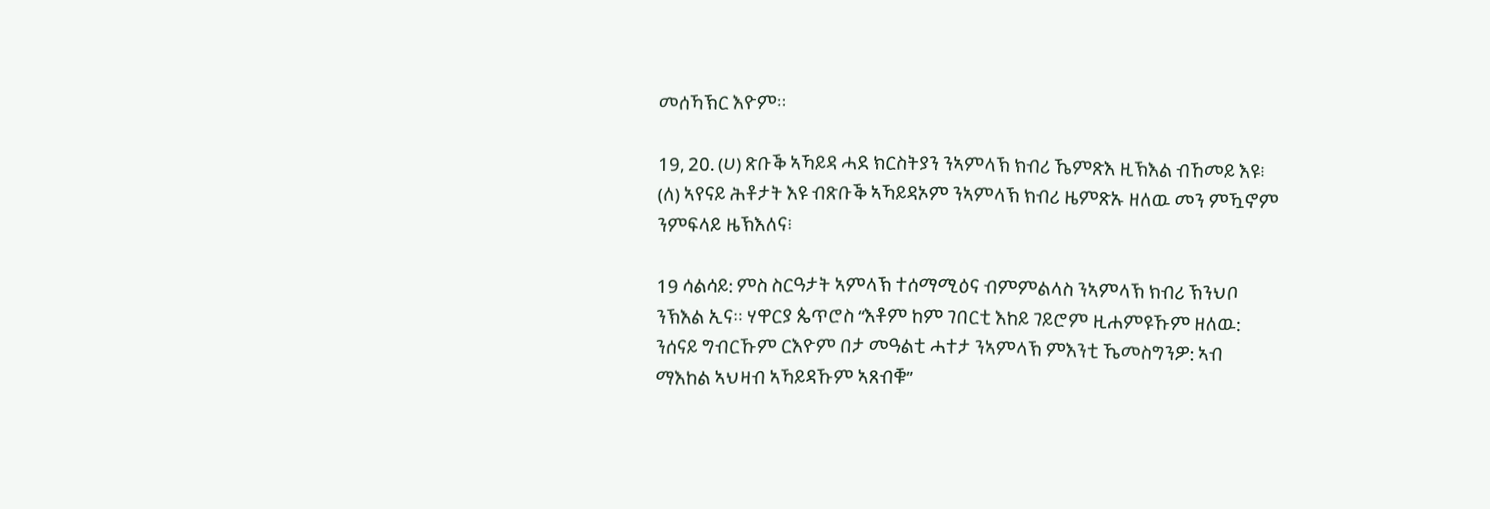መሰኻኽር እዮም።

19, 20. (ሀ) ጽቡቕ ኣኻይዳ ሓደ ክርስትያን ንኣምላኽ ክብሪ ኼምጽእ ዚኽእል ብኸመይ እዩ፧ (ለ) ኣየናይ ሕቶታት እዩ ብጽቡቕ ኣኻይዳኦም ንኣምላኽ ክብሪ ዜምጽኡ ዘለዉ መን ምዃኖም ንምፍላይ ዜኽእለና፧

19 ሳልሳይ: ምስ ስርዓታት ኣምላኽ ተሰማሚዕና ብምምልላስ ንኣምላኽ ክብሪ ኽንህቦ ንኽእል ኢና። ሃዋርያ ጴጥሮስ “እቶም ከም ገበርቲ እከይ ገይሮም ዚሐምዩኹም ዘለዉ: ንሰናይ ግብርኹም ርእዮም በታ መዓልቲ ሓተታ ንኣምላኽ ምእንቲ ኼመስግንዎ: ኣብ ማእከል ኣህዛብ ኣኻይዳኹም ኣጸብቑ”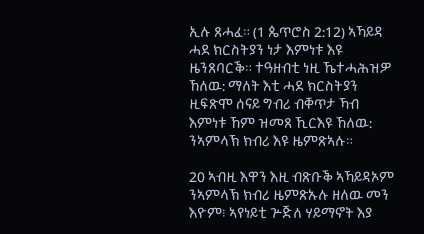ኢሉ ጸሓፈ። (1 ጴጥሮስ 2:12) ኣኻይዳ ሓደ ክርስትያን ነታ እምነቱ እዩ ዜንጸባርቕ። ተዓዘብቲ ነዚ ኼተሓሕዝዎ ኸለዉ: ማለት እቲ ሓደ ክርስትያን ዚፍጽሞ ሰናይ ግብሪ ብቐጥታ ኻብ እምነቱ ኸም ዝመጸ ኺርእዩ ኸለዉ: ንኣምላኽ ክብሪ እዩ ዜምጽኣሉ።

20 ኣብዚ እዋን እዚ ብጽቡቕ ኣኻይዳኦም ንኣምላኽ ክብሪ ዜምጽኡሉ ዘለዉ መን እዮም፧ ኣየነይቲ ጕጅለ ሃይማኖት እያ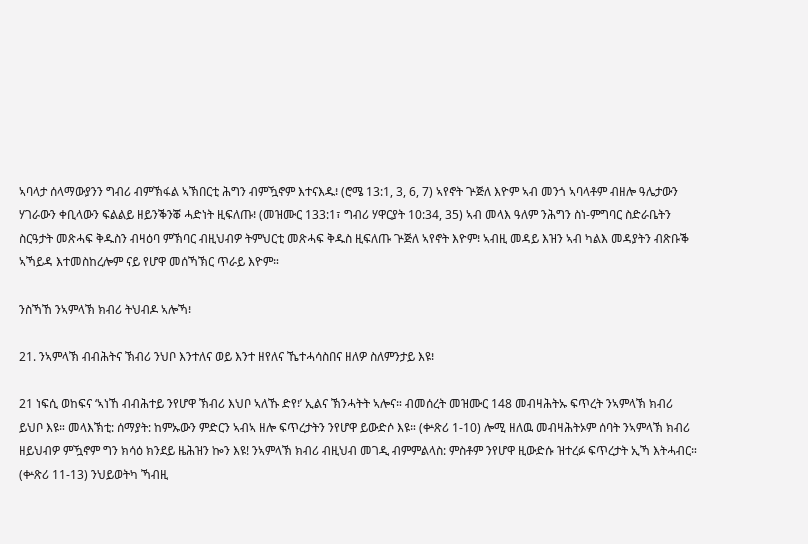ኣባላታ ሰላማውያንን ግብሪ ብምኽፋል ኣኽበርቲ ሕግን ብምዃኖም እተናእዱ፧ (ሮሜ 13:1, 3, 6, 7) ኣየኖት ጕጅለ እዮም ኣብ መንጎ ኣባላቶም ብዘሎ ዓሌታውን ሃገራውን ቀቢላውን ፍልልይ ዘይንቕንቖ ሓድነት ዚፍለጡ፧ (መዝሙር 133:1፣ ግብሪ ሃዋርያት 10:34, 35) ኣብ መላእ ዓለም ንሕግን ስነ-ምግባር ስድራቤትን ስርዓታት መጽሓፍ ቅዱስን ብዛዕባ ምኽባር ብዚህብዎ ትምህርቲ መጽሓፍ ቅዱስ ዚፍለጡ ጕጅለ ኣየኖት እዮም፧ ኣብዚ መዳይ እዝን ኣብ ካልእ መዳያትን ብጽቡቕ ኣኻይዳ እተመስከረሎም ናይ የሆዋ መሰኻኽር ጥራይ እዮም።

ንስኻኸ ንኣምላኽ ክብሪ ትህብዶ ኣሎኻ፧

21. ንኣምላኽ ብብሕትና ኽብሪ ንህቦ እንተለና ወይ እንተ ዘየለና ኼተሓሳስበና ዘለዎ ስለምንታይ እዩ፧

21 ነፍሲ ወከፍና ‘ኣነኸ ብብሕተይ ንየሆዋ ኽብሪ እህቦ ኣለኹ ድየ፧’ ኢልና ኽንሓትት ኣሎና። ብመሰረት መዝሙር 148 መብዛሕትኡ ፍጥረት ንኣምላኽ ክብሪ ይህቦ እዩ። መላእኽቲ: ሰማያት: ከምኡውን ምድርን ኣብኣ ዘሎ ፍጥረታትን ንየሆዋ ይውድሶ እዩ። (ቍጽሪ 1-10) ሎሚ ዘለዉ መብዛሕትኦም ሰባት ንኣምላኽ ክብሪ ዘይህብዎ ምዃኖም ግን ክሳዕ ክንደይ ዜሕዝን ኰን እዩ! ንኣምላኽ ክብሪ ብዚህብ መገዲ ብምምልላስ: ምስቶም ንየሆዋ ዚውድሱ ዝተረፉ ፍጥረታት ኢኻ እትሓብር። (ቍጽሪ 11-13) ንህይወትካ ኻብዚ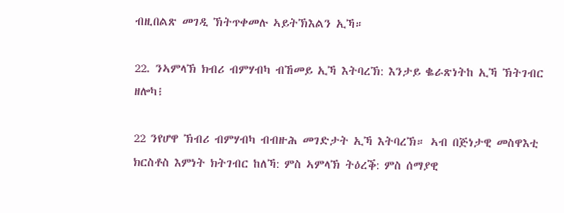ብዚበልጽ መገዲ ኽትጥቀመሉ ኣይትኽእልን ኢኻ።

22. ንኣምላኽ ክብሪ ብምሃብካ ብኸመይ ኢኻ እትባረኽ: እንታይ ቈራጽነትከ ኢኻ ኽትገብር ዘሎካ፧

22 ንየሆዋ ኽብሪ ብምሃብካ ብብዙሕ መገድታት ኢኻ እትባረኽ። ኣብ በጅነታዊ መስዋእቲ ክርስቶስ እምነት ክትገብር ከለኻ: ምስ ኣምላኽ ትዕረቕ: ምስ ሰማያዊ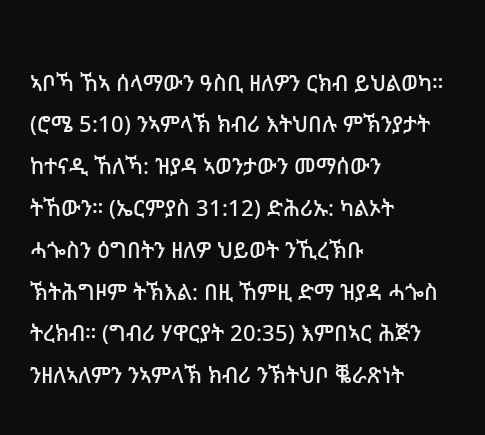ኣቦኻ ኸኣ ሰላማውን ዓስቢ ዘለዎን ርክብ ይህልወካ። (ሮሜ 5:10) ንኣምላኽ ክብሪ እትህበሉ ምኽንያታት ከተናዲ ኸለኻ: ዝያዳ ኣወንታውን መማሰውን ትኸውን። (ኤርምያስ 31:12) ድሕሪኡ: ካልኦት ሓጐስን ዕግበትን ዘለዎ ህይወት ንኺረኽቡ ኽትሕግዞም ትኽእል: በዚ ኸምዚ ድማ ዝያዳ ሓጐስ ትረክብ። (ግብሪ ሃዋርያት 20:35) እምበኣር ሕጅን ንዘለኣለምን ንኣምላኽ ክብሪ ንኽትህቦ ቘራጽነት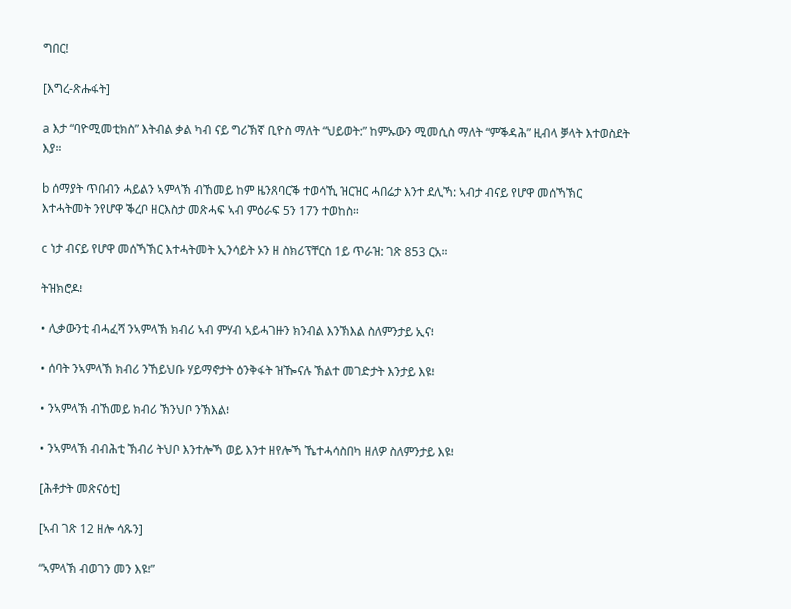ግበር!

[እግረ-ጽሑፋት]

a እታ “ባዮሚመቲክስ” እትብል ቃል ካብ ናይ ግሪኽኛ ቢዮስ ማለት “ህይወት:” ከምኡውን ሚመሲስ ማለት “ምቕዳሕ” ዚብላ ቓላት እተወስደት እያ።

b ሰማያት ጥበብን ሓይልን ኣምላኽ ብኸመይ ከም ዜንጸባርቕ ተወሳኺ ዝርዝር ሓበሬታ እንተ ደሊኻ: ኣብታ ብናይ የሆዋ መሰኻኽር እተሓትመት ንየሆዋ ቕረቦ ዘርእስታ መጽሓፍ ኣብ ምዕራፍ 5ን 17ን ተወከስ።

c ነታ ብናይ የሆዋ መሰኻኽር እተሓትመት ኢንሳይት ኦን ዘ ስክሪፕቸርስ 1ይ ጥራዝ: ገጽ 853 ርአ።

ትዝክሮዶ፧

• ሊቃውንቲ ብሓፈሻ ንኣምላኽ ክብሪ ኣብ ምሃብ ኣይሓገዙን ክንብል እንኽእል ስለምንታይ ኢና፧

• ሰባት ንኣምላኽ ክብሪ ንኸይህቡ ሃይማኖታት ዕንቅፋት ዝዀናሉ ኽልተ መገድታት እንታይ እዩ፧

• ንኣምላኽ ብኸመይ ክብሪ ኽንህቦ ንኽእል፧

• ንኣምላኽ ብብሕቲ ኽብሪ ትህቦ እንተሎኻ ወይ እንተ ዘየሎኻ ኼተሓሳስበካ ዘለዎ ስለምንታይ እዩ፧

[ሕቶታት መጽናዕቲ]

[ኣብ ገጽ 12 ዘሎ ሳጹን]

“ኣምላኽ ብወገን መን እዩ፧”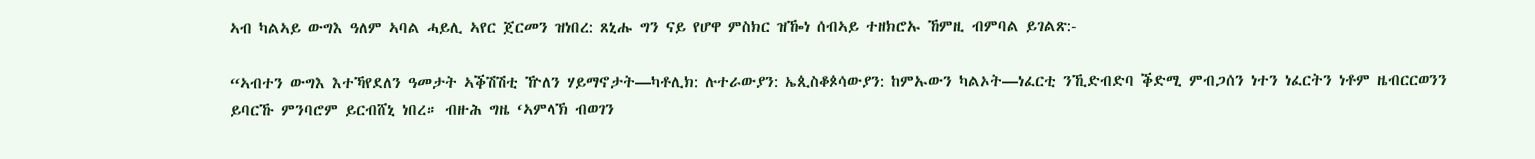ኣብ ካልኣይ ውግእ ዓለም ኣባል ሓይሊ ኣየር ጀርመን ዝነበረ: ጸኒሑ ግን ናይ የሆዋ ምስክር ዝዀነ ሰብኣይ ተዘክሮኡ ኸምዚ ብምባል ይገልጽ:-

“ኣብተን ውግእ እተኻየደለን ዓመታት ኣቕሽሽቲ ዅለን ሃይማኖታት—ካቶሊክ: ሉተራውያን: ኤጲስቆጶሳውያን: ከምኡውን ካልኦት—ነፈርቲ ንኺድብድባ ቕድሚ ምብጋሰን ነተን ነፈርትን ነቶም ዜብርርወንን ይባርኹ ምንባሮም ይርብሸኒ ነበረ። ብዙሕ ግዜ ‘ኣምላኽ ብወገን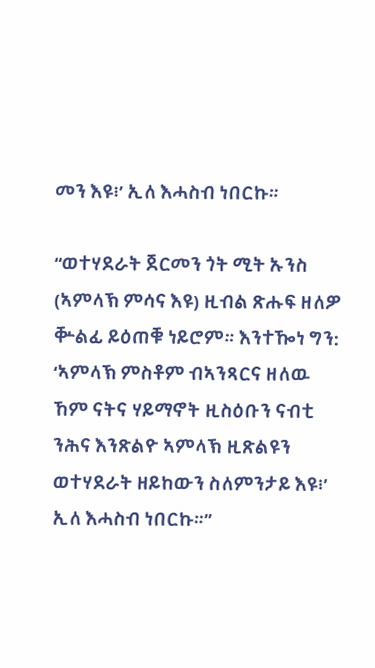መን እዩ፧’ ኢለ እሓስብ ነበርኩ።

“ወተሃደራት ጀርመን ጎት ሚት ኡንስ (ኣምላኽ ምሳና እዩ) ዚብል ጽሑፍ ዘለዎ ቝልፊ ይዕጠቑ ነይሮም። እንተዀነ ግን: ‘ኣምላኽ ምስቶም ብኣንጻርና ዘለዉ ኸም ናትና ሃይማኖት ዚስዕቡን ናብቲ ንሕና እንጽልዮ ኣምላኽ ዚጽልዩን ወተሃደራት ዘይከውን ስለምንታይ እዩ፧’ ኢለ እሓስብ ነበርኩ።”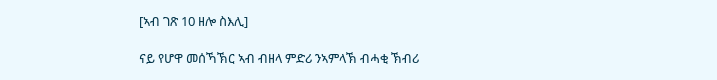[ኣብ ገጽ 10 ዘሎ ስእሊ]

ናይ የሆዋ መሰኻኽር ኣብ ብዘላ ምድሪ ንኣምላኽ ብሓቂ ኽብሪ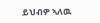ይህብዎ ኣለዉ